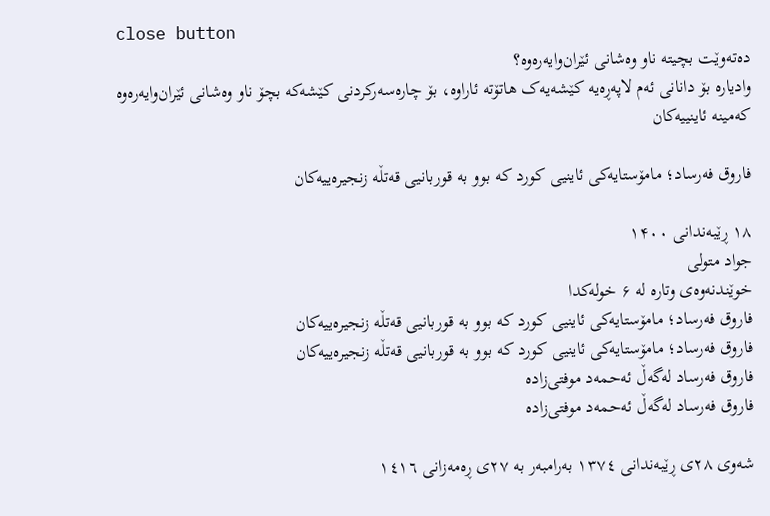close button
دەتەوێت بچیتە ناو وەشانی ئێران‌وایەرەوە؟
وادیارە بۆ دانانی ئەم لاپەڕەیە کێشەیەک هاتۆتە ئاراوە، بۆ چارەسەرکردنی کێشەکە بچۆ ناو وەشانی ئێران‌وایەرەوە
کەمینە ئاینییەکان

فاروق فەرساد؛ مامۆستایەکی ئاینیی کورد کە بوو بە قوربانیی قەتڵە زنجیرەییەکان

۱۸ ڕێبەندانی ۱۴۰۰
جواد متولی
خوێندنەوەی وتارە لە ۶ خولەکدا
فاروق فەرساد؛ مامۆستایەکی ئاینیی کورد کە بوو بە قوربانیی قەتڵە زنجیرەییەکان
فاروق فەرساد؛ مامۆستایەکی ئاینیی کورد کە بوو بە قوربانیی قەتڵە زنجیرەییەکان
فاروق فەرساد لەگەڵ ئەحمەد موفتی‌زادە
فاروق فەرساد لەگەڵ ئەحمەد موفتی‌زادە

شەوی ٢٨ی ڕێبەندانی ١٣٧٤ بەرامبەر بە ٢٧ی ڕەمەزانی ١٤١٦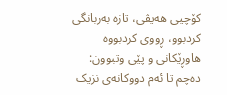کۆچیی هەیڤی، تازە بەربانگی کردبوو، ڕووی کردبووە هاوڕێکانی و پێی وتبوون: دەچم تا ئەم دووکانەی نزیک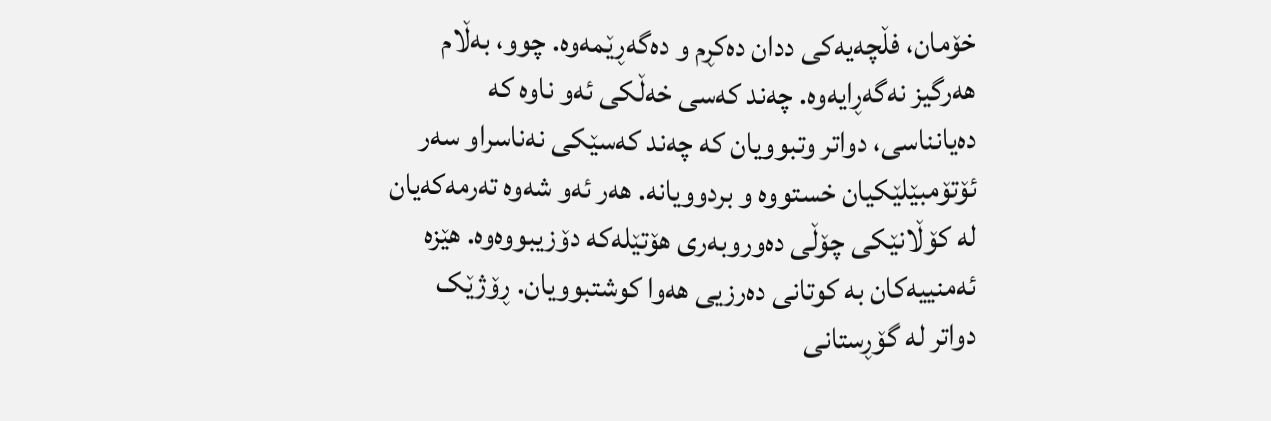خۆمان، فڵچەیەکی ددان دەکڕم و دەگەڕێمەوە. چوو، بەڵام هەرگیز نەگەڕایەوە. چەند کەسی خەڵکی ئەو ناوە کە دەیانناسی، دواتر وتبوویان کە چەند کەسێکی نەناسراو سەر ئۆتۆمبێلێکیان خستووە و بردوویانە. هەر ئەو شەوە تەرمەکەیان لە کۆڵانێکی چۆڵی دەوروبەری هۆتێلەکە دۆزیبووەوە. هێزە ئەمنییەکان بە کوتانی دەرزیی هەوا کوشتبوویان. ڕۆژێک دواتر لە گۆڕستانی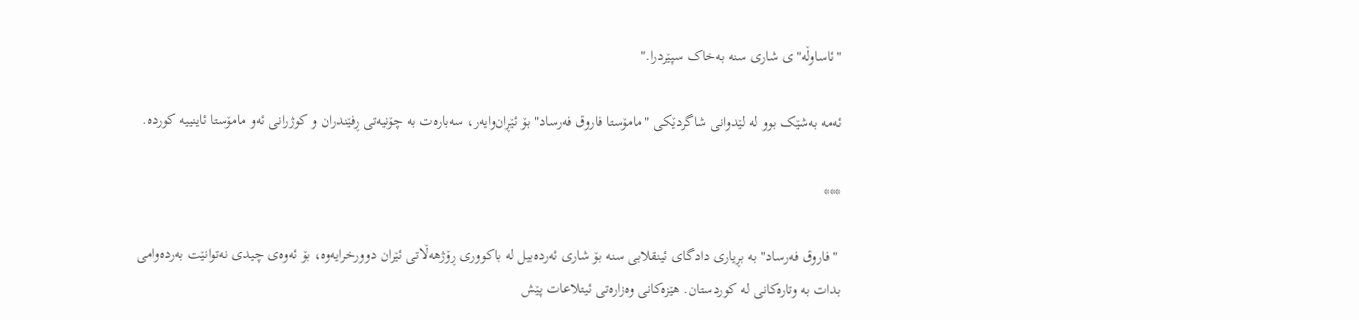"ئاساوڵە"ی شاری سنە بەخاک سپێردرا."

ئەمە بەشێک بوو لە لێدوانی شاگردێکی "مامۆستا فاروق فەرساد" بۆ ئێڕان‌وایەر، سەبارەت بە چۆنیەتی ڕفێندران و کوژرانی ئەو مامۆستا ئاینییە کوردە.

***

 "فاروق فەرساد" بە بڕیاری دادگای ئینقلابی سنە بۆ شاری ئەردەبیل لە باکووری ڕۆژهەڵاتی ئێران دوورخرایەوە، بۆ ئەوەی چیدی نەتوانێت بەردەوامی بدات بە وتارەکانی لە کوردستان. هێزەکانی وەزارەتی ئیتلاعات پێش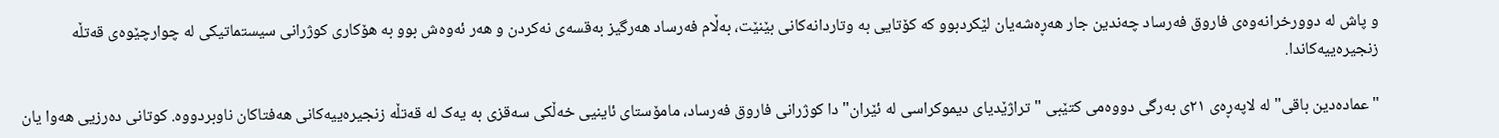و پاش لە دوورخرانەوەی فاروق فەرساد چەندین جار هەڕەشەیان لێکردبوو کە کۆتایی بە وتاردانەکانی بێنێت، بەڵام فەرساد هەرگیز بەقسەی نەکردن و هەر ئەوەش بوو بە هۆکاری کوژرانی سیستماتیکی لە چوارچێوەی قەتڵە زنجیرەییەکاندا.

"عمادەدین باقی" لە لاپەڕەی ٢١ی بەرگی دووەمی کتێبی "تراژێدیای دیموکراسی لە ئێران"دا کوژرانی فاروق فەرساد، مامۆستای ئاینیی خەڵکی سەقزی بە یەک لە قەتڵە زنجیرەییەکانی هەفتاکان ناوبردووە. کوتانی دەرزیی هەوا یان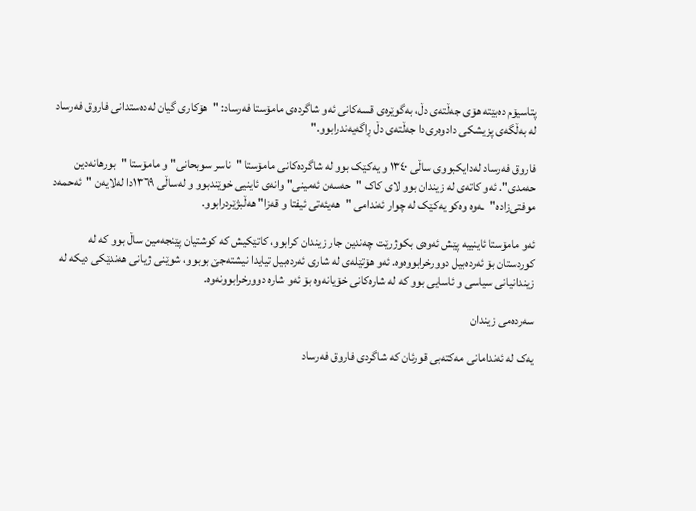پتاسیۆم دەبێتە هۆی جەڵتەی دڵ، بەگوێرەی قسەکانی ئەو شاگردەی مامۆستا فەرساد: "هۆکاری گیان لەدەستدانی فاروق فەرساد لە بەڵگەی پزیشکی دادوەری‌دا جەڵتەی دڵ ڕاگەیەندرابوو."

فاروق فەرساد لەدایکبووی ساڵی ١٣٤٠ و یەکێک بوو لە شاگردەکانی مامۆستا "ناسر سوبحانی" و مامۆستا "بورهانەدین حەمدی". ئەو کاتەی لە زیندان بوو لای کاک "حەسەن ئەمینی" وانەی ئاینیی خوێندبوو و لەساڵی ١٣٦٩دا لەلایەن "ئەحمەد موفتی‌زادە"ـەوە وەکو یەکێک لە چوار ئەندامی "هەیئەتی ئیفتا و قەزا" هەڵبژێردرابوو.

ئەو مامۆستا ئاینییە پێش ئەوەی بکوژرێت چەندین جار زیندان کرابوو، کاتێکیش کە کوشتیان پێنجەمین ساڵ بوو کە لە کوردستان بۆ ئەردەبیل دوورخرابووەوە. ئەو هۆتێلەی لە شاری ئەردەبیل تیایدا نیشتەجێ بوبوو، شوێنی ژیانی هەندێکی دیکە لە زیندانیانی سیاسی و ئاسایی بوو کە لە شارەکانی خۆیانەوە بۆ ئەو شارە دوورخرابوونەوە.

سەردەمی زیندان

یەک لە ئەندامانی مەکتەبی قورئان کە شاگردی فاروق فەرساد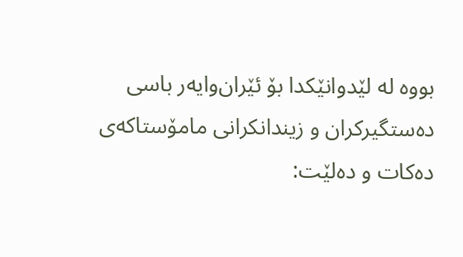بووە لە لێدوانێکدا بۆ ئێران‌وایەر باسی دەستگیرکران و زیندانکرانی مامۆستاکەی دەکات و دەلێت: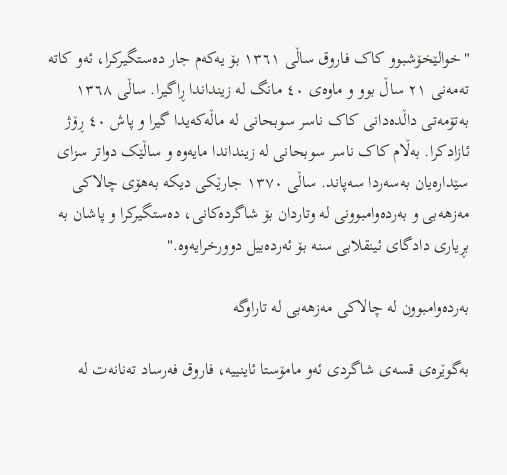"خوالێخۆشبوو کاک فاروق ساڵی ١٣٦١ بۆ یەکەم جار دەستگیرکرا، ئەو کاتە تەمەنی ٢١ ساڵ بوو و ماوەی ٤٠ مانگ لە زینداندا ڕاگیرا. ساڵی ١٣٦٨ بەتۆمەتی داڵدەدانی کاک ناسر سوبحانی لە ماڵەکەیدا گیرا و پاش ٤٠ ڕۆژ ئازادکرا. بەڵام کاک ناسر سوبحانی لە زینداندا مایەوە و ساڵێک دواتر سزای سێدارەیان بەسەردا سەپاند. ساڵی ١٣٧٠ جارێکی دیکە بەهۆی چالاکی مەزهەبی و بەردەوامبوونی لە وتاردان بۆ شاگردەکانی، دەستگیرکرا و پاشان بە بڕیاری دادگای ئینقلابی سنە بۆ ئەردەبیل دوورخرایەوە."

بەردەوامبوون لە چالاکی مەزهەبی لە تاراوگە

بەگوێرەی قسەی شاگردی ئەو مامۆستا ئاینییە، فاروق فەرساد تەنانەت لە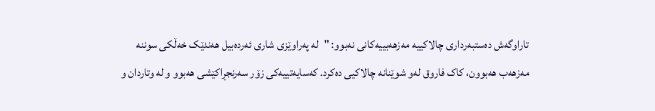تاراوگەش دەستبەرداری چالاکییە مەزهەبییەکانی نەبوو: "لە پەراوێزی شاری ئەردەبیل هەندێک خەڵکی سوننە مەزهەب هەبوون، کاک فاروق لەو شوێنانە چالاکیی دەکرد. کەسایەتییەکی زۆر سەرنجڕاکێشی هەبوو و لە وتاردان و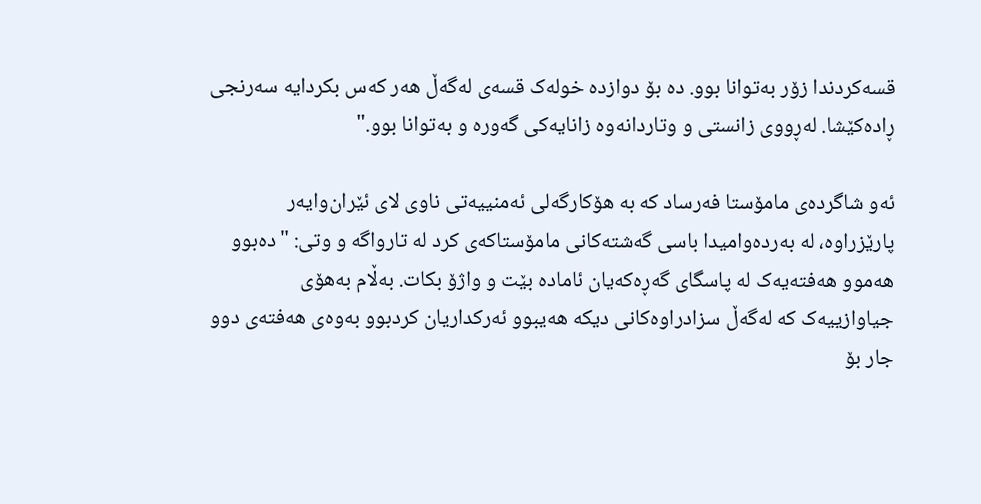قسەکردندا زۆر بەتوانا بوو. دە بۆ دوازدە خولەک قسەی لەگەڵ هەر کەس بکردایە سەرنجی ڕادەکێشا. لەڕووی زانستی و وتاردانەوە زانایەکی گەورە و بەتوانا بوو."

ئەو شاگردەی مامۆستا فەرساد کە بە هۆکارگەلی ئەمنییەتی ناوی لای ئێران‌وایەر پارێزراوە، لە بەردەوامیدا باسی گەشتەکانی مامۆستاکەی کرد لە تارواگە و وتی: "دەبوو هەموو هەفتەیەک لە پاسگای گەڕەکەیان ئامادە بێت و واژۆ بکات. بەڵام بەهۆی جیاوازییەک کە لەگەڵ سزادراوەکانی دیکە هەیبوو ئەرکداریان کردبوو بەوەی هەفتەی دوو جار بۆ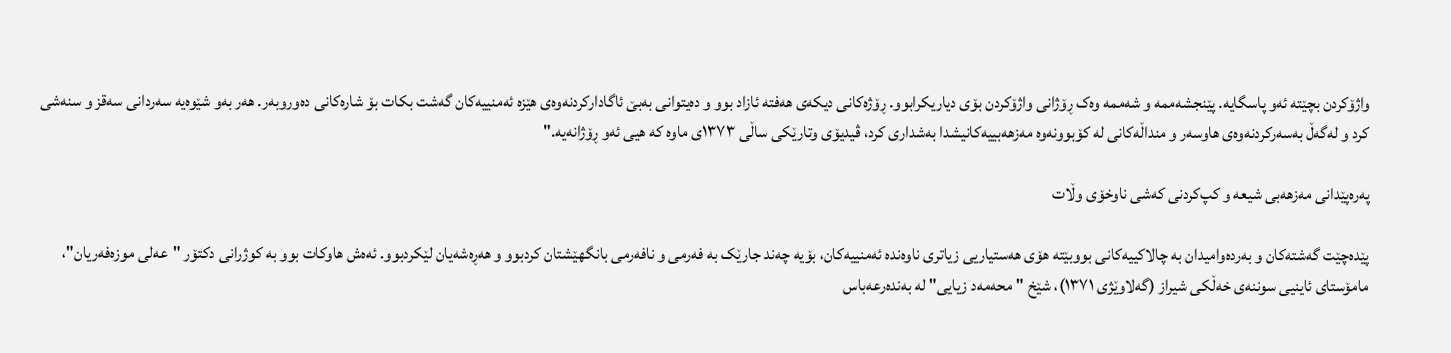واژۆکردن بچێتە ئەو پاسگایە. پێنجشەممە و شەممە وەک ڕۆژانی واژۆکردن بۆی دیاریکرابوو. ڕۆژەکانی دیکەی هەفتە ئازاد بوو و دەیتوانی بەبێ ئاگادارکردنەوەی هێزە ئەمنییەکان گەشت بکات بۆ شارەکانی دەوروبەر. هەر بەو شێوەیە سەردانی سەقز و سنەشی کرد و لەگەڵ بەسەرکردنەوەی هاوسەر و منداڵەکانی لە کۆبوونەوە مەزهەبییەکانیشدا بەشداری کرد، ڤیدیۆی وتارێکی ساڵی ١٣٧٣ی ماوە کە هیی ئەو ڕۆژانەیە."

پەرەپێدانی مەزهەبی شیعە و کپ‌کردنی کەشی ناوخۆی وڵات

پێدەچێت گەشتەکان و بەردەوامیدان بە چالاکییەکانی بووبێتە هۆی هەستیاریی زیاتری ناوەندە ئەمنییەکان، بۆیە چەند جارێک بە فەرمی و نافەرمی بانگهێشتان کردبوو و هەڕەشەیان لێکردبوو. ئەەش هاوکات بوو بە کوژرانی دکتۆر "عەلی موزەفەریان"، مامۆستای ئاینیی سوننەی خەڵکی شیراز (گەلاوێژی ١٣٧١)، شێخ "محەمەد زیایی" لە بەندەرعەباس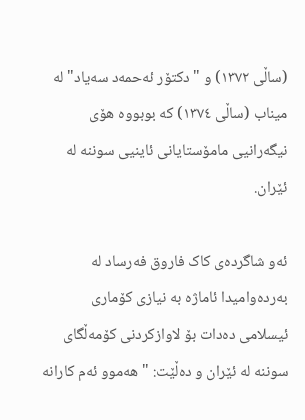(ساڵی ١٣٧٢) و "دکتۆر ئەحمەد سەیاد" لە میناب (ساڵی ١٣٧٤) کە بوبووە هۆی نیگەرانیی مامۆستایانی ئاینیی سوننە لە ئێران.

ئەو شاگردەی کاک فاروق فەرساد لە بەردەوامیدا ئاماژە بە نیازی کۆماری ئیسلامی دەدات بۆ لاوازکردنی کۆمەڵگای سوننە لە ئێران و دەڵێت: "هەموو ئەم کارانە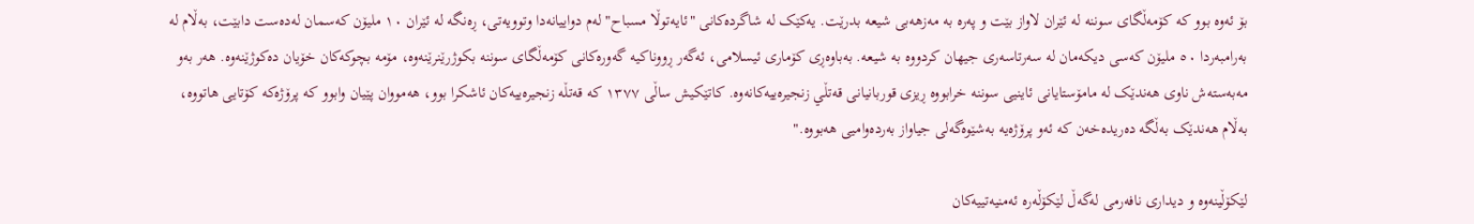بۆ ئەوە بوو کە کۆمەڵگای سوننە لە ئێران لاواز بێت و پەرە بە مەزهەبی شیعە بدرێت. یەکێک لە شاگردەکانی "ئایەتوڵا مسباح" لەم دواییانەدا وتوویەتی، ڕەنگە لە ئێران ١٠ ملیۆن کەسمان لەدەست دابێت، بەڵام لە بەرامبەردا ٥٠ ملیۆن کەسی دیکەمان لە سەرتاسەری جیهان کردووە بە شیعە. بەباوەڕی کۆماری ئیسلامی، ئەگەر ڕووناکیە گەورەکانی کۆمەڵگای سوننە بکوژرێنرێنەوە، مۆمە بچوکەکان خۆیان دەکوژێنەوە. هەر بەو مەبەستەش ناوی هەندێک لە مامۆستایانی ئاینیی سوننە خرابووە ڕیزی قوربانیانی قەتڵي زنجیرەییەکانەوە. کاتێکیش ساڵی ١٣٧٧ کە قەتڵە زنجیرەییەکان ئاشکرا بوو، هەمووان پێیان وابوو کە پرۆژەکە کۆتایی هاتووە، بەڵام هەندێک بەڵگە دەریدەخەن کە ئەو پرۆژەیە بەشێوەگەلی جیاواز بەردەوامیی هەبووە."

لێکۆڵینەوە و دیداری نافەرمی لەگەڵ لێکۆڵەرە ئەمنیەتییەکان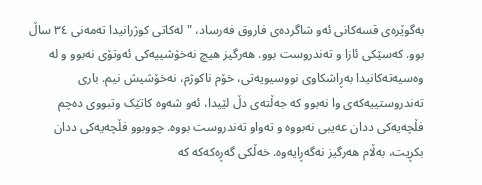بەگوێرەی قسەکانی ئەو شاگردەی فاروق فەرساد، "لەکاتی کوژرانیدا تەمەنی ٣٤ ساڵ بوو. کەسێکی ئازا و تەندروست بوو. هەرگیز هیچ نەخۆشییەکی ئەوتۆی نەبوو و لە وەسیەتەکانیدا بەڕاشکاوی نووسیویەتی، خۆم ناکوژم، نەخۆشیش نیم. باری تەندروستییەکەی وا نەبوو کە جەڵتەی دڵ لێیدا، ئەو شەوە کاتێک وتبووی دەچم فڵچەیەکی ددان عەیبی نەبووە و تەواو تەندروست بووە. چووبوو فڵچەیەکی ددان بکڕیت، بەڵام هەرگیز نەگەڕایەوە. خەڵکی گەڕەکەکە کە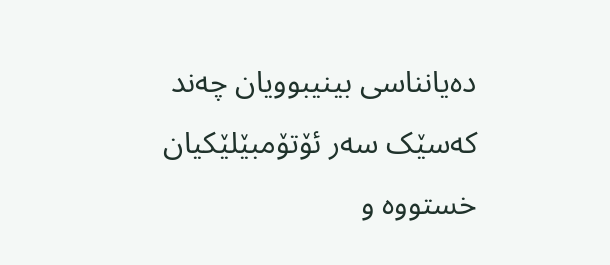دەیانناسی بینیبوویان چەند کەسێک سەر ئۆتۆمبێلێکیان خستووە و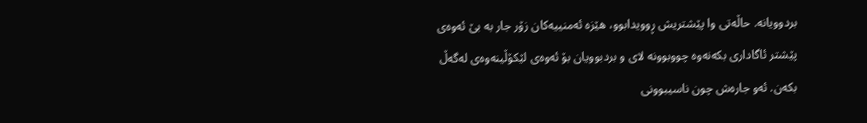بردوویانە. حاڵەتی وا پێشتریش ڕوویدابوو، هێزە ئەمنییەکان زۆر جار بە بێ ئەوەی پێشتر ئاگاداری بکەنەوە چووبوونە لای و بردبوویان بۆ ئەوەی لێکۆڵینەوەی لەگەڵ بکەن. ئەو جارەش چون ناسیبوونی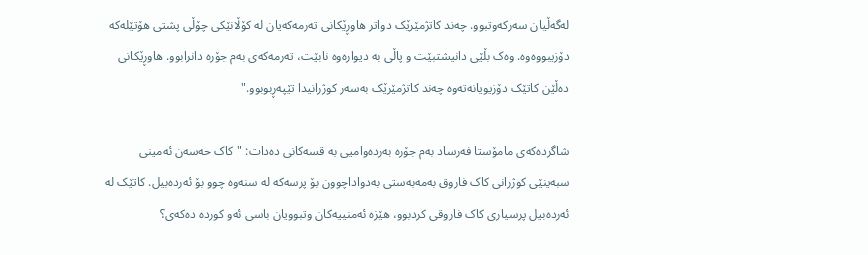لەگەڵیان سەرکەوتبوو. چەند کاتژمێرێک دواتر هاوڕێکانی تەرمەکەیان لە کۆڵانێکی چۆڵی پشتی هۆتێلەکە دۆزیبووەوە. وەک بڵێی دانیشتبێت و پاڵی بە دیوارەوە نابێت، تەرمەکەی بەم جۆرە دانرابوو. هاوڕێکانی دەڵێن کاتێک دۆزیویانەتەوە چەند کاتژمێرێک بەسەر کوژرانیدا تێپەڕبوبوو."

شاگردەکەی مامۆستا فەرساد بەم جۆرە بەردەوامیی بە قسەکانی دەدات: "کاک حەسەن ئەمینی سبەینێی کوژرانی کاک فاروق بەمەبەستی بەدواداچوون بۆ پرسەکە لە سنەوە چوو بۆ ئەردەبیل. کاتێک لە ئەردەبیل پرسیاری کاک فاروقی کردبوو، هێزە ئەمنییەکان وتبوویان باسی ئەو کوردە دەکەی؟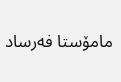مامۆستا فەرساد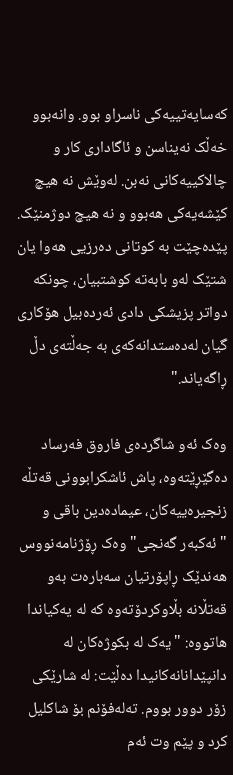کەسایەتییەکی ناسراو بوو. وانەبوو خەڵک نەیناسن و ئاگاداری کار و چالاکییەکانی نەبن. لەوێش نە هیچ کێشەیەکی هەبوو و نە هیچ دوژمنێک. پێدەچێت بە کوتانی دەرزیی هەوا یان شتێک لەو بابەتە کوشتبیان، چونکە دواتر پزیشکی دادی ئەردەبیل هۆکاری گیان لەدەستدانەکەی بە جەڵتەی دڵ ڕاگەیاند."

وەک ئەو شاگردەی فاروق فەرساد دەگێڕێتەوە، پاش ئاشکرابوونی قەتڵە زنجیرەییەکان، عیمادەدین باقی و "ئەکبەر گەنجی" وەک ڕۆژنامەنووس هەندێک ڕاپۆرتیان سەبارەت بەو قەتڵانە بڵاوکردۆتەوە کە لە یەکیاندا هاتووە: "یەک لە بکوژەکان لە دانپێدانانەکانیدا دەڵێت: لە شارێکی زۆر دوور بووم. تەلەفۆنم بۆ شاکلیل کرد و پێم وت ئەم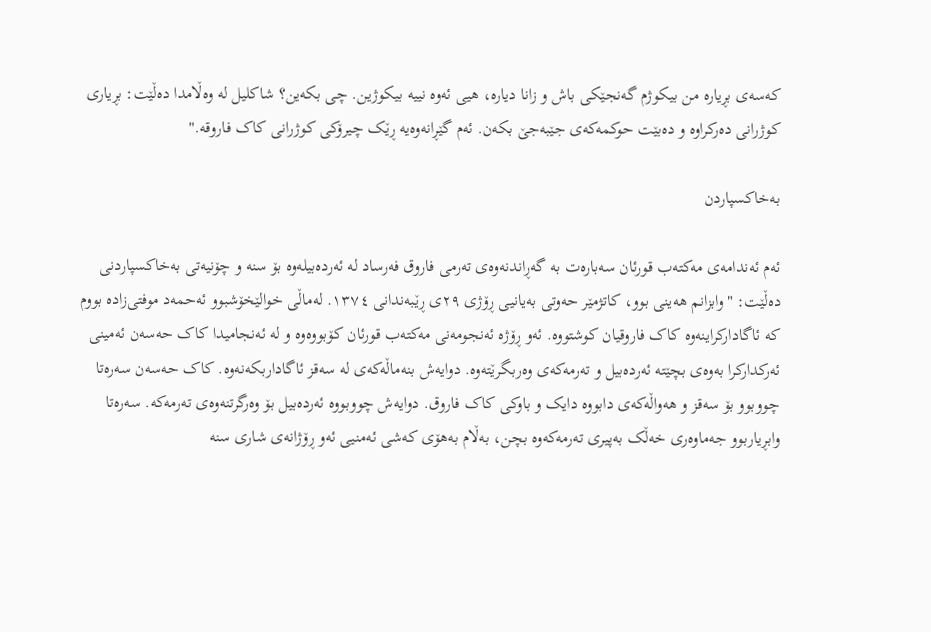کەسەی بڕیارە من بیکوژم گەنجێکی باش و زانا دیارە، هیی ئەوە نییە بیکوژین. چی بکەین؟ شاکلیل لە وەڵامدا دەڵێت: بڕیاری کوژرانی دەرکراوە و دەبێت حوکمەکەی جێبەجێ بکەن. ئەم گێڕانەوەیە ڕێک چیرۆکی کوژرانی کاک فاروقە."

بەخاکسپاردن

ئەم ئەندامەی مەکتەب قورئان سەبارەت بە گەڕاندنەوەی تەرمی فاروق فەرساد لە ئەردەبیلەوە بۆ سنە و چۆنیەتی بەخاکسپاردنی دەڵێت: "وابزانم هەینی بوو، کاتژمێر حەوتی بەیانیی ڕۆژی ٢٩ی ڕێبەندانی ١٣٧٤. لەماڵی خوالێخۆشبوو ئەحمەد موفتی‌زادە بووم کە ئاگادارکراینەوە کاک فاروقیان کوشتووە. ئەو ڕۆژە ئەنجومەنی مەکتەب قورئان کۆبووەوە و لە ئەنجامیدا کاک حەسەن ئەمینی ئەرکدارکرا بەوەی بچێتە ئەردەبیل و تەرمەکەی وەربگرێتەوە. دوایەش بنەماڵەکەی لە سەقز ئاگاداربکەنەوە. کاک حەسەن سەرەتا چووبوو بۆ سەقز و هەواڵەکەی دابووە دایک و باوکی کاک فاروق. دوایەش چووبووە ئەردەبیل بۆ وەرگرتنەوەی تەرمەکە. سەرەتا وابڕیاربوو جەماوەری خەڵک بەپیری تەرمەکەوە بچن، بەڵام بەهۆی کەشی ئەمنیی ئەو ڕۆژانەی شاری سنە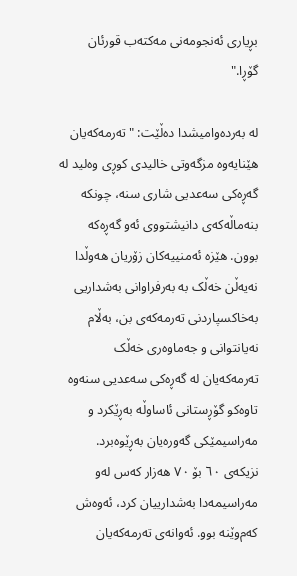بڕیاری ئەنجومەنی مەکتەب قورئان گۆڕا."

لە بەردەوامیشدا دەڵێت: "تەرمەکەیان هێنایەوە مزگەوتی خالیدی کوڕی وەلید لە گەڕەکی سەعدیی شاری سنە، چونکە بنەماڵەکەی دانیشتووی ئەو گەڕەکە بوون. هێزە ئەمنییەکان زۆریان هەوڵدا نەیەڵن خەڵک بە بەرفراوانی بەشداریی بەخاکسپاردنی تەرمەکەی بن، بەڵام نەیانتوانی و جەماوەری خەڵک تەرمەکەیان لە گەڕەکی سەعدیی سنەوە تاوەکو گۆڕستانی ئاساوڵە بەڕێکرد و مەراسیمێکی گەورەیان بەڕێوەبرد. نزیکەی ٦٠ بۆ ٧٠ هەزار کەس لەو مەراسیمەدا بەشدارییان کرد، ئەوەش کەم‌وێنە بوو. ئەوانەی تەرمەکەیان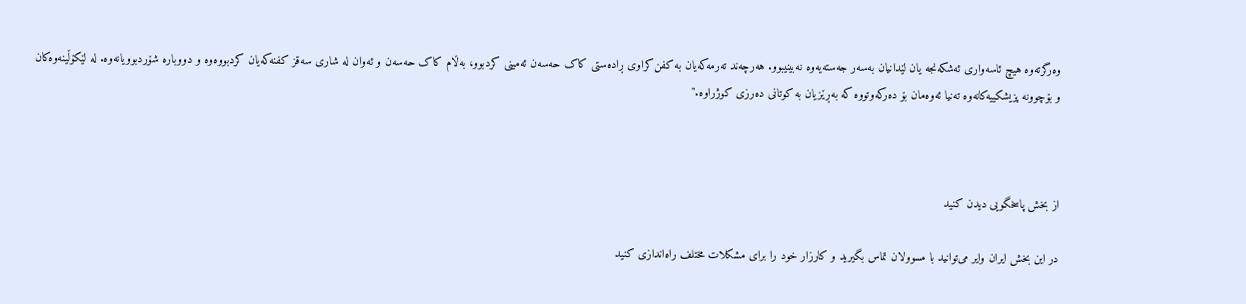وەرگرتەوە هیچ ئاسەواری ئەشکەنجە یان لێدانیان بەسەر جەستەیەوە نەبینیبوو. هەرچەند تەرمەکەیان بە کفن‌کراوی ڕادەستی کاک حەسەن ئەمینی کردبوو، بەڵام کاک حەسەن و ئەوان لە شاری سەقز کفنەکەیان کردبووەوە و دووبارە شۆردبوویانەوە. لە لێکۆڵینەوەکان و بۆچوونە پزیشکییەکانەوە تەنیا ئەوەمان بۆ دەرکەوتووە کە بەڕێزیان بە کوتانی دەرزی کوژراوە."



از بخش پاسخگویی دیدن کنید

در این بخش ایران وایر می‌توانید با مسوولان تماس بگیرید و کارزار خود را برای مشکلات مختلف راه‌اندازی کنید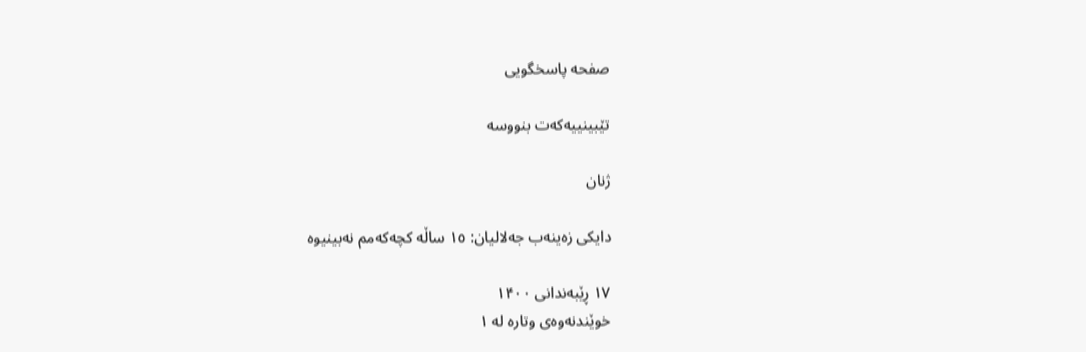صفحه پاسخگویی

تێبینییەکەت بنووسە

ژنان

دایکی زەینەب جەلالیان: ١٥ ساڵە کچەکەمم نەبینیوە

۱۷ ڕێبەندانی ۱۴۰۰
خوێندنەوەی وتارە لە ۱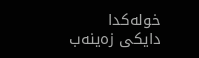خولەکدا
دایکی زەینەب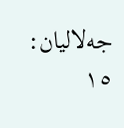جەلالیان: ١٥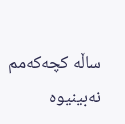ساڵە کچەکەمم نەبینیوە